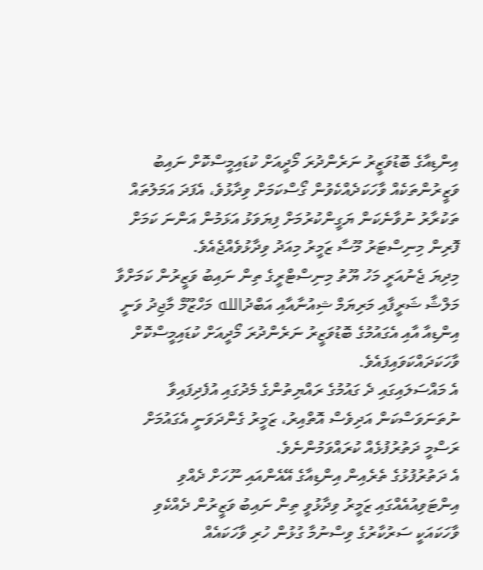އިންޑިއާގެ ބޮޑުވަޒީރު ނަރެންދުރަ މޯދީއަށް ކުޑައިމީސްކޮށް ނައިބު ވަޒީރުންތަކެއް ވާހަކަދެއްކެވުން ގޯސްކަމަށް ވިދާޅުވެ، އެފަދަ އަމަލުތައް ތަކުރާރު ނުވާނެކަން ޔަގީންކުރުމަށް ފިޔަވަޅު އަޅަމުން އަންނަ ކަމަށް ފޮރިން މިނިސްޓަރު މޫސާ ޒަމީރު މިއަދު ވިދާޅުވެއްޖެއެވެ.
މިދިޔަ ޖެނުއަރީ މަހު ޔޫތު މިނިސްޓްރީގެ ތިން ނައިބު ވަޒީރުން ކަމަށްވާ މަލްޝާ ޝަރީފާއި މަރިޔަމް ޝިއުނާއާއި އަބްދުالله މަހްޒޫމް މާޖިދު ވަނީ އިންޑިއާ އާއި އެގައުމުގެ ބޮޑުވަޒީރު ނަރެންދުރަ މޯދީއަށް ކުޑައިމީސްކޮށް ވާހަކަދައްކަވައިފައެވެ.
އެ މައްސަލައިގައި ދެ ގައުމުގެ ރައްޔިތުންގެ މެދުގައި އުފެދިފައިވާ ނުތަނަވަސްކަން އަދިވެސް އޮތްއިރު، ޒަމީރު ގެންދަވަނީ އެގައުމަށް ރަސްމީ ދަތުރުފުޅެއް ކުރައްވަމުންނެވެ.
އެ ދަތުރުފުޅުގެ ތެރެއިން އިންޑިއާގެ އޭއެންއައި ނޫހަށް ދެއްވި އިންޓަވިއުއެއްގައި ޒަމީރު ވިދާޅުވީ ތިން ނައިބު ވަޒީރުން ދެއްކެވި ވާހަކައަކީ ސަރުކާރުގެ ވިސްނުމާ ގުޅުން ހުރި ވާހަކައެއް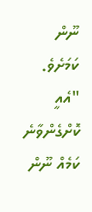ނޫން ކަމަށެވެ.
"އެއީ ކޮށްގެންވާނެ ކަމެއް ނޫން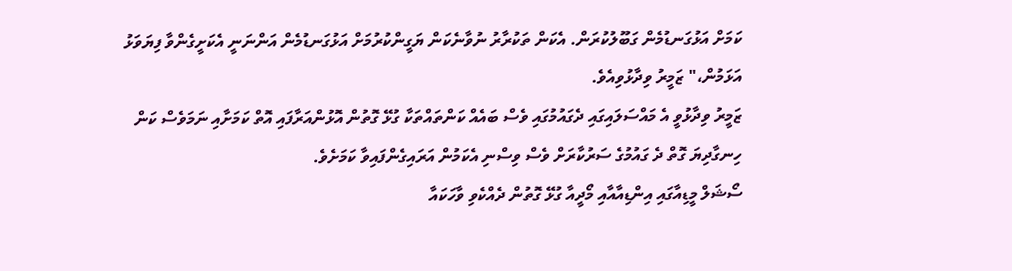ކަމަށް އަޅުގަނޑުމެން ގަބޫލުކުރަން. އެކަން ތަކުރާރު ނުވާނެކަން ޔަގީންކުރުމަށް އަޅުގަނޑުމެން އަންނަނީ އެކަށީގެންވާ ފިޔަވަޅު އަޅަމުން،" ޒަމީރު ވިދާޅުވިއެވެ.
ޒަމީރު ވިދާޅުވީ އެ މައްސަލައިގައި ދެގައުމުގައި ވެސް ބައެއް ކަންތައްތަކާ ގުޅޭ ގޮތުން އޮޅުންއަރާފައި އޮތް ކަމަށާއި ނަމަވެސް ކަން ހިނގާދިޔަ ގޮތް ދެ ގައުމުގެ ސަރުކާރަށް ވެސް ވިސްނި އެކަމުން އަރައިގެންފައިވާ ކަމަށެވެ.
ސޯޝަލް މީޑިއާގައި އިންޑިއާއާއި މޯދީއާ ގުޅޭ ގޮތުން ދެއްކެވި ވާހަކައާ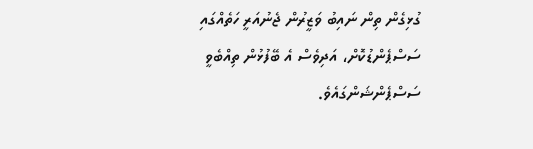ގުޅިގެން ތިން ނައިބު ވަޒީރުން ޖެނުއަރީ ހަތެއްގައި ސަސްޕެންޑުކޮށް، އަދިވެސް އެ ބޭފުޅުން ތިއްބެވީ ސަސްޕެންޝަންގައެވެ.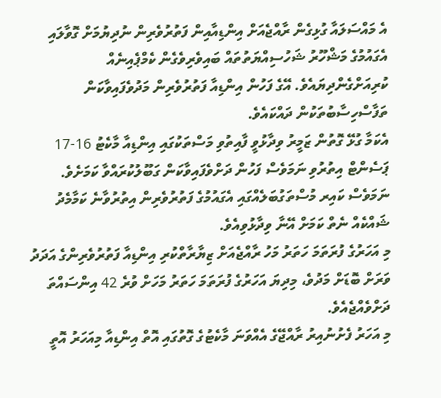އެ މައްސަލައާ ގުޅިގެން ރާއްޖެއަށް އިންޑިއާއިން ފަތުރުވެރިން ނުދިޔުމަށް ގޮވާލައި އެގައުމުގެ މަޝްހޫރު ޝަހުސިއްޔަތުތައް ބައިވެރިވެގެން ކެމްޕެއިނެއް ކުރިއަށްގެންދިޔައެވެ. އޭގެ ފަހުން އިންޑިއާ ފަތުރުވެރިން މަދުވެފައިވާކަން ތަފާސްހިސާބުތަކުން ދައްކައެވެ.
އެކަމާ ގުޅޭ ގޮތުން ޒަމީރު ވިދާޅުވީ ފާއިތުވި މަސްތަކުގައި އިންޑިއާ މާކެޓު 16-17 ޕަސެންޓް އިތުރުވި ނަމަވެސް ފަހުން ދަށްވެފައިވާކަން ގަބޫލުކުރައްވާ ކަމަށެވެ. ނަމަވެސް ކައިރ މުސްތަގުބަލެއްގައި އެގައުމުގެ ފަތުރުވެރިން އިތުރުވާނެ ކަމާމެދު ޝައްކެއް ނެތް ކަމަށް އޭނާ ވިދާޅުވިއެވެ.
މި އަހަރުގެ ފުރަތަމަ ހަތަރު މަހު ރާއްޖެއަށް ޒިޔާރާތްކުރި އިންޑިއާ ފަތުރުވެރިންގެ އަދަދު ވަރަށް ބޮޑަށް މަދުވެ، މިދިޔަ އަހަރުގެ ފުރަތަމަ ހަތަރު މަހަށް ވުރެ 42 އިންސައްތަ ދަށްވެއްޖެއެވެ.
މި އަހަރު ފެށުނުއިރު ރާއްޖޭގެ އެއްވަނަ މާކެޓުގެ ގޮތުގައި އޮތް އިންޑިއާ މިއަހަރު އޮތީ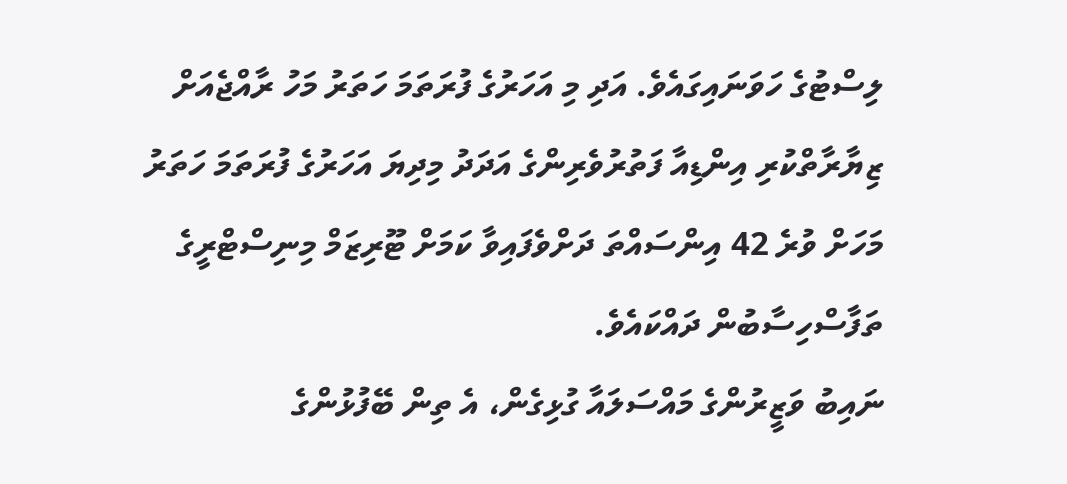ލިސްޓުގެ ހަވަނައިގައެވެ. އަދި މި އަހަރުގެ ފުރަތަމަ ހަތަރު މަހު ރާއްޖެއަށް ޒިޔާރާތްކުރި އިންޑިއާ ފަތުރުވެރިންގެ އަދަދު މިދިޔަ އަހަރުގެ ފުރަތަމަ ހަތަރު މަހަށް ވުރެ 42 އިންސައްތަ ދަށްވެފައިވާ ކަމަށް ޓޫރިޒަމް މިނިސްޓްރީގެ ތަފާސްހިސާބުން ދައްކައެވެ.
ނައިބު ވަޒީރުންގެ މައްސަލައާ ގުޅިގެން، އެ ތިން ބޭފުޅުންގެ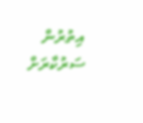އިތުރުން ސަރުކާރަށް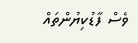ވެސް ފާޑުކިޔުންތައް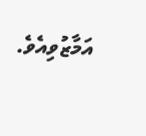އަމާޒުވިއެވެ.